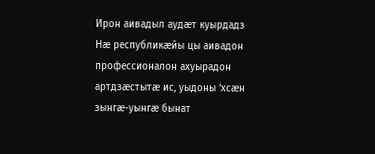Ирон аивадыл аудæт куырдадз
Нæ республикæйы цы аивадон профессионалон ахуырадон артдзæстытæ ис, уыдоны ‘хсæн зынгæ-уынгæ бынат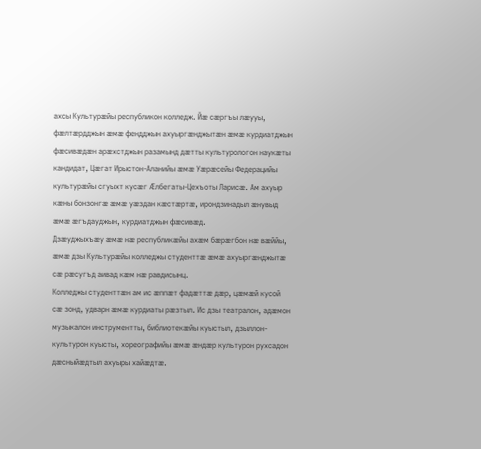ахсы Культурæйы республикон колледж. Йæ сæргъы лæууы, фæлтæрдджын æмæ фендджын ахуыргæнджытæн æмæ курдиатджын фæсивæдæн арæхстджын разамынд дæтты культурологон наукæты кандидат, Цæгат Ирыстон-Аланийы æмæ Уæрæсейы Федерацийы культурæйы сгуыхт кусæг Æлбегаты-Цехъоты Ларисæ. Ам ахуыр кæны бонзонгæ æмæ уæздан кæстæртæ, ирондзинадыл æнувыд æмæ æгъдауджын, курдиатджын фæсивæд.
Дзæуджыхъæу æмæ нæ республикæйы ахæм бæрæгбон нæ вæййы, æмæ дзы Культурæйы колледжы студенттæ æмæ ахуыргæнджытæ сæ рæсугъд аивад кæм нæ равдисынц.
Колледжы студенттæн ам ис æппæт фадæттæ дæр, цæмæй кусой сæ зонд, удварн æмæ курдиаты рæзтыл. Ис дзы театралон, адæмон музыкалон инструментты, библиотекæйы куыстыл, дзыллон-культурон куысты, хореографийы æмæ æндæр культурон рухсадон дæсныйæдтыл ахуыры хайæдтæ.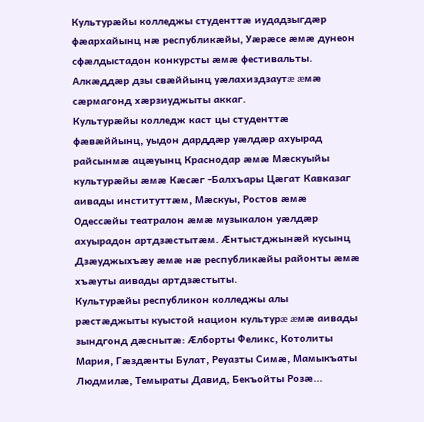Культурæйы колледжы студенттæ иудадзыгдæр фæархайынц нæ республикæйы, Уæрæсе æмæ дунеон сфæлдыстадон конкурсты æмæ фестивальты. Алкæддæр дзы свæййынц уæлахиздзаутæ æмæ сæрмагонд хæрзиуджыты аккаг.
Культурæйы колледж каст цы студенттæ фæвæййынц, уыдон дарддæр уæлдæр ахуырад райсынмæ ацæуынц Краснодар æмæ Мæскуыйы культурæйы æмæ Кæсæг -Балхъары Цæгат Кавказаг аивады институттæм, Мæскуы, Ростов æмæ Одессæйы театралон æмæ музыкалон уæлдæр ахуырадон артдзæстытæм. Æнтыстджынæй кусынц Дзæуджыхъæу æмæ нæ республикæйы районты æмæ хъæуты аивады артдзæстыты.
Культурæйы республикон колледжы алы рæстæджыты куыстой национ культурæ æмæ аивады зындгонд дæснытæ: Æлборты Феликс, Котолиты Мария, Гæздæнты Булат, Реуазты Симæ, Мамыкъаты Людмилæ, Темыраты Давид, Бекъойты Розæ...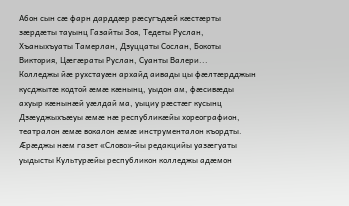Абон сын сæ фарн дарддæр рæсугъдæй кæстæрты зæрдæты тауынц Газайты Зоя, Тедеты Руслан, Хъаныхъуаты Тамерлан, Дзуццаты Сослан, Бокоты Виктория, Цæгæраты Руслан, Суанты Валери...
Колледжы йæ рухстауæн архайд аивады цы фæлтæрдджын кусджытæ кодтой æмæ кæнынц, уыдон ам, фæсивæды ахуыр кæнынæй уæлдай ма, уыциу рæстæг кусынц Дзæуджыхъæуы æмæ нæ республикæйы хореографион, театралон æмæ вокалон æмæ инструменталон къордты.
Æрæджы нæм газет «Слово»-йы редакцийы уазæгуаты уыдысты Культурæйы республикон колледжы адæмон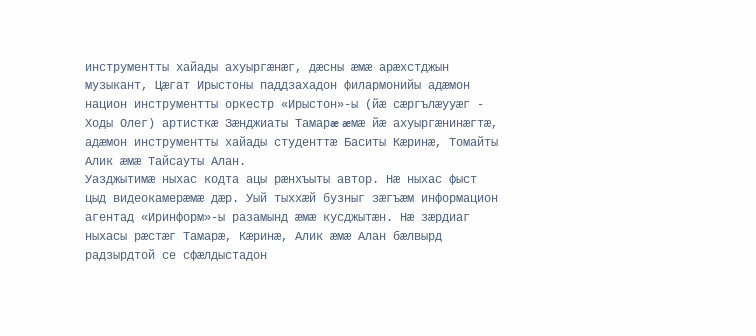инструментты хайады ахуыргæнæг, дæсны æмæ арæхстджын музыкант, Цæгат Ирыстоны паддзахадон филармонийы адæмон национ инструментты оркестр «Ирыстон»-ы (йæ сæргълæууæг - Ходы Олег) артисткæ Зæнджиаты Тамарæ æмæ йæ ахуыргæнинæгтæ, адæмон инструментты хайады студенттæ Баситы Кæринæ, Томайты Алик æмæ Тайсауты Алан.
Уазджытимæ ныхас кодта ацы рæнхъыты автор. Нæ ныхас фыст цыд видеокамерæмæ дæр. Уый тыххæй бузныг зæгъæм информацион агентад «Иринформ»-ы разамынд æмæ кусджытæн. Нæ зæрдиаг ныхасы рæстæг Тамарæ, Кæринæ, Алик æмæ Алан бæлвырд радзырдтой се сфæлдыстадон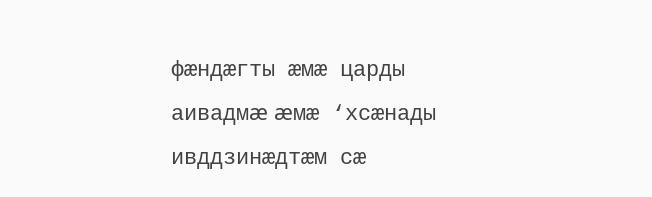фæндæгты æмæ царды аивадмæ æмæ ‘хсæнады ивддзинæдтæм сæ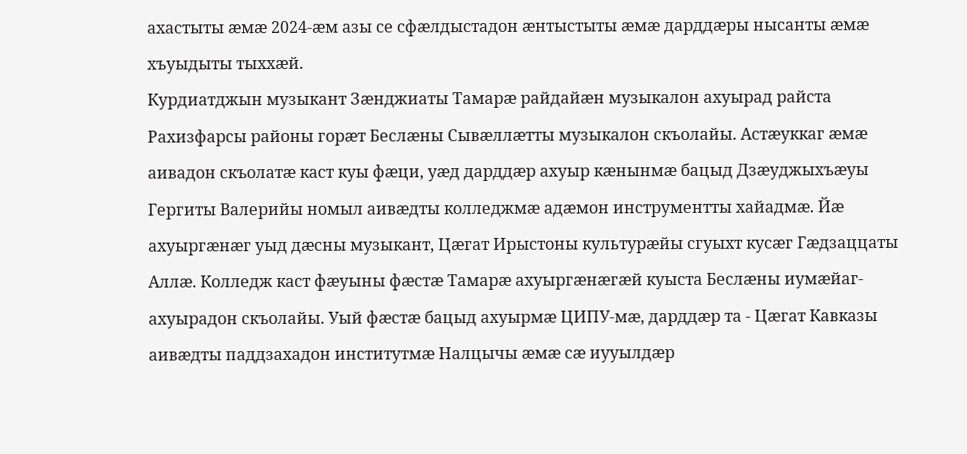ахастыты æмæ 2024-æм азы се сфæлдыстадон æнтыстыты æмæ дарддæры нысанты æмæ хъуыдыты тыххæй.
Курдиатджын музыкант Зæнджиаты Тамарæ райдайæн музыкалон ахуырад райста Рахизфарсы районы горæт Беслæны Сывæллæтты музыкалон скъолайы. Астæуккаг æмæ аивадон скъолатæ каст куы фæци, уæд дарддæр ахуыр кæнынмæ бацыд Дзæуджыхъæуы Гергиты Валерийы номыл аивæдты колледжмæ адæмон инструментты хайадмæ. Йæ ахуыргæнæг уыд дæсны музыкант, Цæгат Ирыстоны культурæйы сгуыхт кусæг Гæдзаццаты Аллæ. Колледж каст фæуыны фæстæ Тамарæ ахуыргæнæгæй куыста Беслæны иумæйаг-ахуырадон скъолайы. Уый фæстæ бацыд ахуырмæ ЦИПУ-мæ, дарддæр та - Цæгат Кавказы аивæдты паддзахадон институтмæ Налцычы æмæ сæ иууылдæр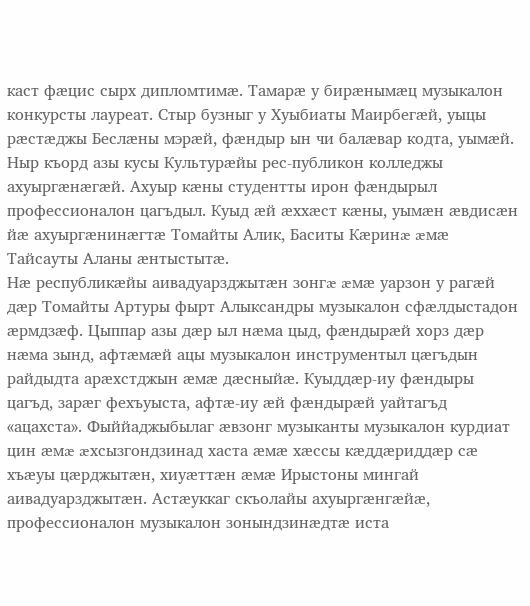каст фæцис сырх дипломтимæ. Тамарæ у бирæнымæц музыкалон конкурсты лауреат. Стыр бузныг у Хуыбиаты Маирбегæй, уыцы рæстæджы Беслæны мэрæй, фæндыр ын чи балæвар кодта, уымæй.
Ныр къорд азы кусы Культурæйы рес-публикон колледжы ахуыргæнæгæй. Ахуыр кæны студентты ирон фæндырыл профессионалон цагъдыл. Куыд æй æххæст кæны, уымæн æвдисæн йæ ахуыргæнинæгтæ Томайты Алик, Баситы Кæринæ æмæ Тайсауты Аланы æнтыстытæ.
Нæ республикæйы аивадуарзджытæн зонгæ æмæ уарзон у рагæй дæр Томайты Артуры фырт Алыксандры музыкалон сфæлдыстадон æрмдзæф. Цыппар азы дæр ыл нæма цыд, фæндырæй хорз дæр нæма зынд, афтæмæй ацы музыкалон инструментыл цæгъдын райдыдта арæхстджын æмæ дæсныйæ. Куыддæр-иу фæндыры цагъд, зарæг фехъуыста, афтæ-иу æй фæндырæй уайтагъд «ацахста». Фыййаджыбылаг æвзонг музыканты музыкалон курдиат цин æмæ æхсызгондзинад хаста æмæ хæссы кæддæриддæр сæ хъæуы цæрджытæн, хиуæттæн æмæ Ирыстоны мингай аивадуарзджытæн. Астæуккаг скъолайы ахуыргæнгæйæ, профессионалон музыкалон зонындзинæдтæ иста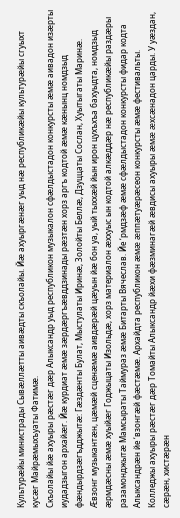Культурæйы министрады Сывæллæтты аивæдты скъолайы. Йæ ахуыргæнæг уыд нæ республикæйы культурæйы сгуыхт кусæг Майрæмыхъуаты Фатимæ.
Скъолайы йæ ахуыры рæстæг дæр Алыксандр уыд республикон музыкалон сфæлдыстадон конкурсты æмæ аивадон изæрты иудадзыгон архайæг. Йæ курдиат æмæ зæрдæргъæвддзинады рæзтæн хорз аргъ кодтой æмæ кæнынц номдзыд фæндырдзæгъдджытæ: Гæздæнты Булат, Мыстулаты Иринæ, Золойты Беллæ, Дзуццаты Сослан, Хуытыгаты Маринæ. Æвзонг музыкантæн, цæмæй сценæмæ аивдæрæй цæуын йæ бон уа, уый тыххæй йын ирон цухъхъа бахуыдта, номдзыд æрмдæсны æмæ хуыйæг Годжыцаты Изольдæ, хорз материалон æххуыс ын кодтой алкæддæр нæ республикæйы раздæры разамонджытæ Мамсыраты Таймураз æмæ Битарты Вячеслав. Йе ‘рмдзæф æмæ сфæлдыстадон конкурсты фидар кодта Алыксандрæн йе ‘взонгæй фæстæмæ. Архайдта республикон æмæ æппæтуæрæсеон конкурсты æмæ фестивальты.
Колледжы ахуыры рæстæг дæр Томайты Алыксандр йæхи фæзминагæй æвдисы ахуыры æмæ æхсæнадон царды. У уæздан, сæрæн, хистæрæн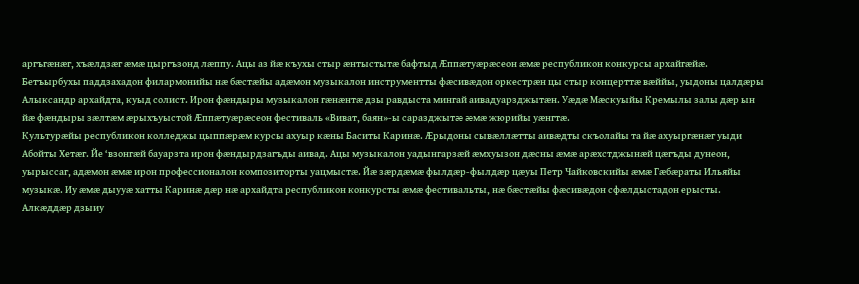аргъгæнæг, хъæлдзæг æмæ цыргъзонд лæппу. Ацы аз йæ къухы стыр æнтыстытæ бафтыд Æппæтуæрæсеон æмæ республикон конкурсы архайгæйæ. Бетъырбухы паддзахадон филармонийы нæ бæстæйы адæмон музыкалон инструментты фæсивæдон оркестрæн цы стыр концерттæ вæййы, уыдоны цалдæры Алыксандр архайдта, куыд солист. Ирон фæндыры музыкалон гæнæнтæ дзы равдыста мингай аивадуарзджытæн. Уæдæ Мæскуыйы Кремылы залы дæр ын йæ фæндыры зæлтæм æрыхъуыстой Æппæтуæрæсеон фестиваль «Виват, баян»-ы саразджытæ æмæ жюрийы уæнгтæ.
Культурæйы республикон колледжы цыппæрæм курсы ахуыр кæны Баситы Каринæ. Æрыдоны сывæллæтты аивæдты скъолайы та йæ ахуыргæнæг уыди Абойты Хетæг. Йе ‘взонгæй бауарзта ирон фæндырдзагъды аивад. Ацы музыкалон уадынгарзæй æмхуызон дæсны æмæ арæхстджынæй цæгъды дунеон, уырыссаг, адæмон æмæ ирон профессионалон композиторты уацмыстæ. Йæ зæрдæмæ фылдæр-фылдæр цæуы Петр Чайковскийы æмæ Гæбæраты Ильяйы музыкæ. Иу æмæ дыууæ хатты Каринæ дæр нæ архайдта республикон конкурсты æмæ фестивальты, нæ бæстæйы фæсивæдон сфæлдыстадон ерысты. Алкæддæр дзыиу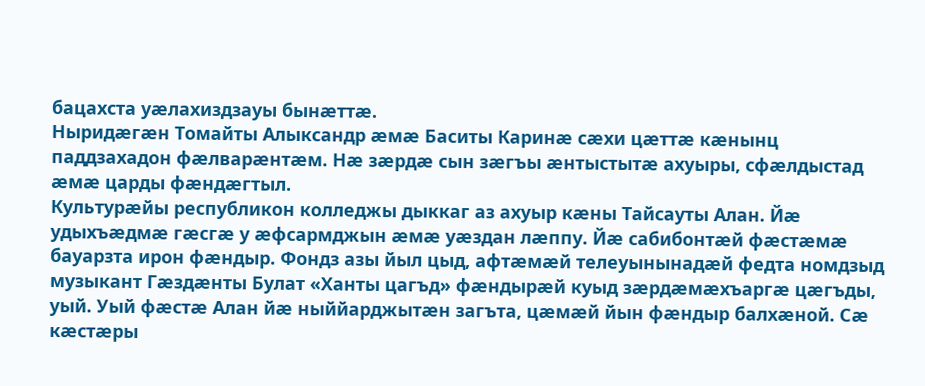бацахста уæлахиздзауы бынæттæ.
Ныридæгæн Томайты Алыксандр æмæ Баситы Каринæ сæхи цæттæ кæнынц паддзахадон фæлварæнтæм. Нæ зæрдæ сын зæгъы æнтыстытæ ахуыры, сфæлдыстад æмæ царды фæндæгтыл.
Культурæйы республикон колледжы дыккаг аз ахуыр кæны Тайсауты Алан. Йæ удыхъæдмæ гæсгæ у æфсармджын æмæ уæздан лæппу. Йæ сабибонтæй фæстæмæ бауарзта ирон фæндыр. Фондз азы йыл цыд, афтæмæй телеуынынадæй федта номдзыд музыкант Гæздæнты Булат «Ханты цагъд» фæндырæй куыд зæрдæмæхъаргæ цæгъды, уый. Уый фæстæ Алан йæ ныййарджытæн загъта, цæмæй йын фæндыр балхæной. Сæ кæстæры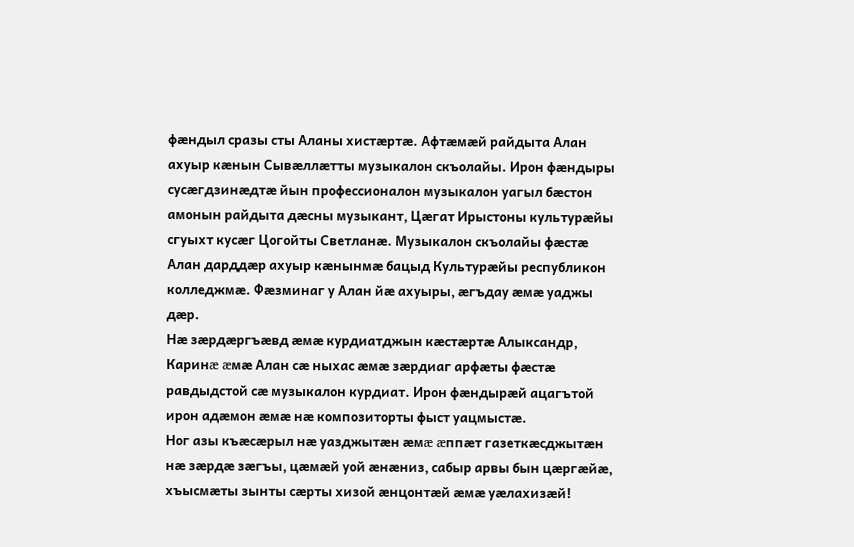фæндыл сразы сты Аланы хистæртæ. Афтæмæй райдыта Алан ахуыр кæнын Сывæллæтты музыкалон скъолайы. Ирон фæндыры сусæгдзинæдтæ йын профессионалон музыкалон уагыл бæстон амонын райдыта дæсны музыкант, Цæгат Ирыстоны культурæйы сгуыхт кусæг Цогойты Светланæ. Музыкалон скъолайы фæстæ Алан дарддæр ахуыр кæнынмæ бацыд Культурæйы республикон колледжмæ. Фæзминаг у Алан йæ ахуыры, æгъдау æмæ уаджы дæр.
Нæ зæрдæргъæвд æмæ курдиатджын кæстæртæ Алыксандр, Каринæ æмæ Алан сæ ныхас æмæ зæрдиаг арфæты фæстæ равдыдстой сæ музыкалон курдиат. Ирон фæндырæй ацагътой ирон адæмон æмæ нæ композиторты фыст уацмыстæ.
Ног азы къæсæрыл нæ уазджытæн æмæ æппæт газеткæсджытæн нæ зæрдæ зæгъы, цæмæй уой æнæниз, сабыр арвы бын цæргæйæ, хъысмæты зынты сæрты хизой æнцонтæй æмæ уæлахизæй!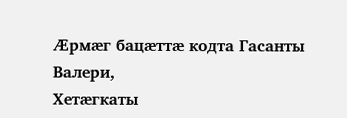Æрмæг бацæттæ кодта Гасанты Валери,
Хетæгкаты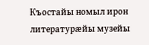Къостайы номыл ирон литературæйы музейы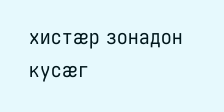хистæр зонадон кусæг